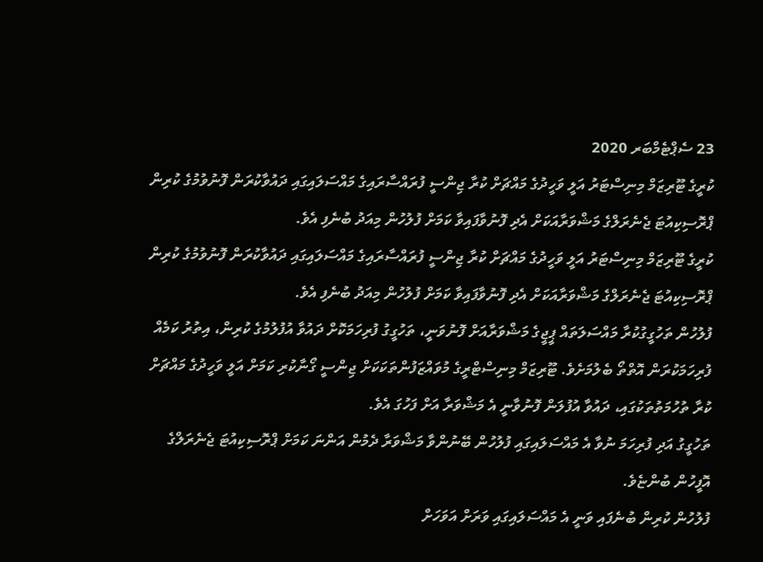23 ސެޕްޓެމްބަރ 2020
ކުރީގެ ޓޫރިޒަމް މިނިސްޓަރު އަލީ ވަހީދުގެ މައްޗަށް ކުރާ ޖިންސީ ފުރައްސާރައިގެ މައްސަލައިގައި ދައުވާކުރަން ފޮނުވުމުގެ ކުރިން ޕްރޮސިކިއުޓަ ޖެނެރަލްގެ މަޝްވަރާއަކަށް އެދި ފޮނުވާފައިވާ ކަމަށް ފުލުހުން މިއަދު ބުނެފި އެވެ.
ކުރީގެ ޓޫރިޒަމް މިނިސްޓަރު އަލީ ވަހީދުގެ މައްޗަށް ކުރާ ޖިންސީ ފުރައްސާރައިގެ މައްސަލައިގައި ދައުވާކުރަން ފޮނުވުމުގެ ކުރިން ޕްރޮސިކިއުޓަ ޖެނެރަލްގެ މަޝްވަރާއަކަށް އެދި ފޮނުވާފައިވާ ކަމަށް ފުލުހުން މިއަދު ބުނެފި އެވެ.
ފުލުހުން ތަހުގީގުކުރާ މައްސަލަތައް ޕީޖީގެ މަޝްވަރާއަށް ފޮނުވަނީ، ތަހުގީގު ފުރިހަމަކޮށް ދައުވާ އުފުލުމުގެ ކުރިން، އިތުރު ކަމެއް ފުރިހަމަކުރަން އޮތްތޯ ބެލުމަށެވެ. ޓޫރިޒަމް މިނިސްޓްރީގެ މުވައްޒަފުންތަކަކަށް ޖިންސީ ގޯނާކުރި ކަމަށް އަލީ ވަހީދުގެ މައްޗަށް ކުރާ ތުހުމަތުތަކުގައި، ދައުވާ އުފުލަން ފޮނުވާނީ އެ މަޝްވަރާ އަށް ފަހުގަ އެވެ.
ތަހުގީގު އަދި ފުރިހަމަ ނުވާ އެ މައްސަލައިގައި ފުލުހުން ބޭނުންވާ މަޝްވަރާ ދެމުން އަންނަ ކަމަށް ޕްރޮސިކިއުޓަ ޖެނެރަލްގެ އޮފީހުން ބުންޏެވެ.
ފުލުހުން ކުރިން ބުނެފައި ވަނީ އެ މައްސަލައިގައި ވަރަށް އަވަހަށް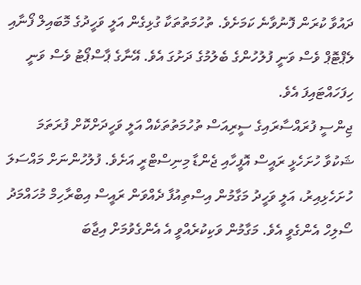ދައުވާ ކުރަން ފޮނުވާނެ ކަމަށެވެ. ތުހުމަތުތަކާ ގުޅިގެން އަލީ ވަހީދުގެ މޮބައިލް ފޯނާއި ލެޕްޓޮޕް ވެސް ވަނީ ފުލުހުންގެ ބެލުމުގެ ދަށުގަ އެވެ. އޭނާގެ ޕާސްޕޯޓު ވެސް ވަނީ ހިފަހައްޓައިފަ އެވެ.
ޖިންސީ ފުރައްސާރައިގެ ސީރިއަސް ތުހުމަތުތަކެއް އަލީ ވަހީދަށްކޮށް ފުރަތަމަ ޝަކުވާ ހުށަހެޅީ ރައީސް އޮފީހާއި ޖެންޑާ މިނިސްޓްރީ އަށެވެ. ފުލުހުންނަށް މައްސަލަ ހުށަހެޅިއިރު، އަލީ ވަހީދު މަގާމުން އިސްތިއުފާ ދެއްވަން ރައީސް އިބްރާހިމް މުހައްމަދު ސޯލިހް އެންގެވީ އެވެ. މަގާމުން ވަކިކުރެއްވީ އެ އެންގެވުމަށް އިޖާބަ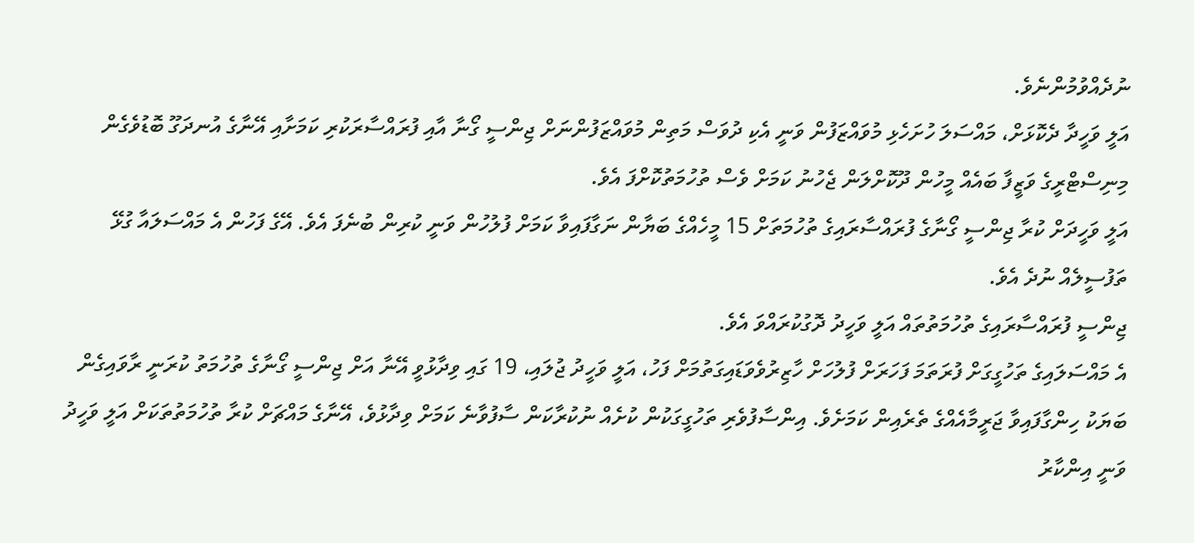ނުދެއްވުމުންނެވެ.
އަލީ ވަހީދާ ދެކޮޅަށް، މައްސަލަ ހުށަހެޅި މުވައްޒަފުން ވަނީ އެކި ދުވަސް މަތިން މުވައްޒަފުންނަށް ޖިންސީ ގޯނާ އާއި ފުރައްސާރަކުރި ކަމަށާއި އޭނާގެ އުނދަގޫ ބޮޑުވެގެން މިނިސްޓްރީގެ ވަޒީފާ ބައެއް މީހުން ދޫކޮށްލަން ޖެހުނު ކަމަށް ވެސް ތުހުމަތުކޮށްފަ އެވެ.
އަލީ ވަހީދަށް ކުރާ ޖިންސީ ގޯނާގެ ފުރައްސާރައިގެ ތުހުމަތަށް 15 މީހެއްގެ ބަޔާން ނަގާފައިވާ ކަމަށް ފުލުހުން ވަނީ ކުރިން ބުނެފަ އެވެ. އޭގެ ފަހުން އެ މައްސަލައާ ގުޅޭ ތަފުސީލެއް ނުދެ އެވެ.
ޖިންސީ ފުރައްސާރައިގެ ތުހުމަތުތައް އަލީ ވަހީދު ދޮގުކުރައްވަ އެވެ.
އެ މައްސަލައިގެ ތަހުގީގަށް ފުރަތަމަ ފަހަރަށް ފުލުހަށް ހާޒިރުވެވަޑައިގަތުމަށް ފަހު، އަލީ ވަހީދު ޖުލައި، 19 ގައި ވިދާޅުވީ އޭނާ އަށް ޖިންސީ ގޯނާގެ ތުހުމަތު ކުރަނީ ރާވައިގެން ބަޔަކު ހިންގާފައިވާ ޖަރީމާއެއްގެ ތެރެއިން ކަމަށެވެ. އިންސާފުވެރި ތަހުގީގަކުން ކުށެއް ނުކުރާކަން ސާފުވާނެ ކަމަށް ވިދާޅުވެ، އޭނާގެ މައްޗަށް ކުރާ ތުހުމަތުތަކަށް އަލީ ވަހީދު ވަނީ އިންކާރު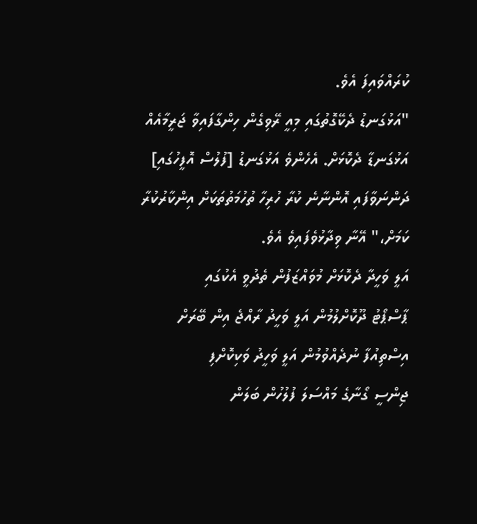ކުރައްވައިފަ އެވެ.
"އަޅުގަނޑު ދެކޭގޮތުގައި މިއީ ރޭވިގެން ހިންގާފައިވާ ޖަރީމާއެއް އަޅުގަނޑާ ދެކޮޅަށް. އެހެންވެ އަޅުގަނޑު [ފުލުސް އޮފީހުގައި] ދަންނަވާފައި އޮންނާނެ ކުރާ ހުރިހާ ތުހުމަތުތަކަށް އިންކާރުކުރާ ކަމަށް،" އޭނާ ވިދާޅުވެފައިވެ އެވެ.
އަލީ ވަހީދާ ދެކޮޅަށް މުވައްޒަފުން ތެދުވީ އެކުގައި
ޕާސްޕޯޓު ދޫކޮށްލުމުން އަލީ ވަހީދު ރާއްޖެ އިން ބޭރަށް
އިސްތިއުފާ ނުދެއްވުމުން އަލީ ވަހީދު ވަކިކޮށްފި
ޖިންސީ ގޯނާގެ މައްސަލަ ފުލުހުން ބަލަން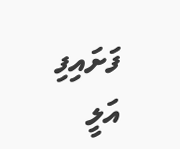ފަށައިފި
އަލީ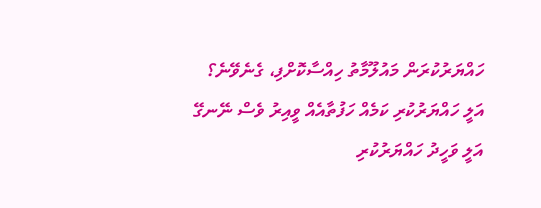ހައްޔަރުކުރަން މައުލޫމާތު ހިއްސާކޮށްފި، ގެނެވޭނެ؟
އަލީ ހައްޔަރުކުރި ކަމެއް ހަފުތާއެއް ވީއިރު ވެސް ނޭނގޭ
އަލީ ވަހީދު ހައްޔަރުކުރި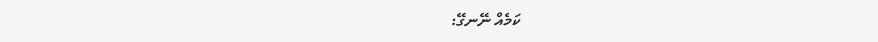ކަމެއް ނޭނގޭ: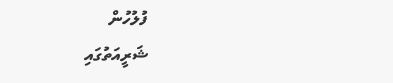ފުލުހުން
ޝަރީއަތުގައި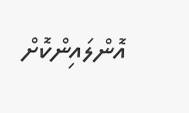އޮންލައިންކޮށް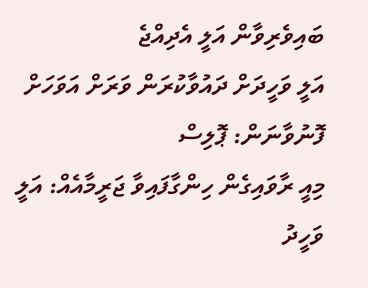ބައިވެރިވާން އަލީ އެދިއްޖެ
އަލީ ވަހީދަށް ދައުވާކުރަން ވަރަށް އަވަހަށް ފޮނުވާނަން: ޕޮލިސް
މިއީ ރާވައިގެން ހިންގާފައިވާ ޖަރީމާއެއް: އަލީ ވަހީދު